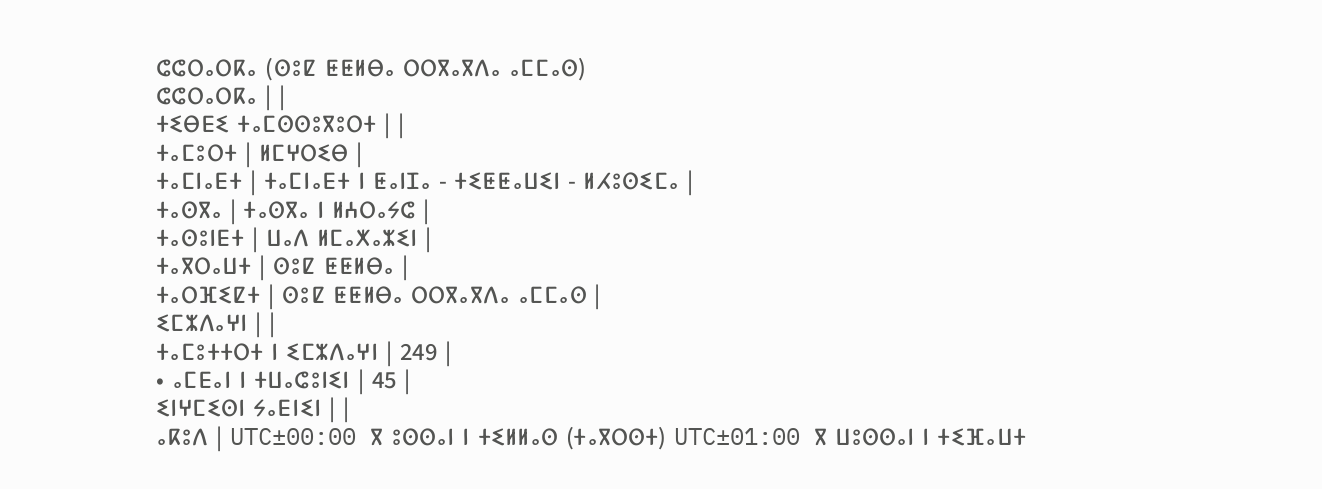ⵛⵛⵔⴰⵔⴽⴰ (ⵙⵓⵇ ⵟⵟⵍⴱⴰ ⵔⵔⴳⴰⴳⴷⴰ ⴰⵎⵎⴰⵙ)
ⵛⵛⵔⴰⵔⴽⴰ | |
ⵜⵉⴱⴹⵉ ⵜⴰⵎⵙⵙⵓⴳⵓⵔⵜ | |
ⵜⴰⵎⵓⵔⵜ | ⵍⵎⵖⵔⵉⴱ |
ⵜⴰⵎⵏⴰⴹⵜ | ⵜⴰⵎⵏⴰⴹⵜ ⵏ ⵟⴰⵏⵊⴰ - ⵜⵉⵟⵟⴰⵡⵉⵏ - ⵍⵃⵓⵙⵉⵎⴰ |
ⵜⴰⵙⴳⴰ | ⵜⴰⵙⴳⴰ ⵏ ⵍⵄⵔⴰⵢⵛ |
ⵜⴰⵙⵓⵏⴹⵜ | ⵡⴰⴷ ⵍⵎⴰⵅⴰⵣⵉⵏ |
ⵜⴰⴳⵔⴰⵡⵜ | ⵙⵓⵇ ⵟⵟⵍⴱⴰ |
ⵜⴰⵔⴼⵉⵇⵜ | ⵙⵓⵇ ⵟⵟⵍⴱⴰ ⵔⵔⴳⴰⴳⴷⴰ ⴰⵎⵎⴰⵙ |
ⵉⵎⵣⴷⴰⵖⵏ | |
ⵜⴰⵎⵓⵜⵜⵔⵜ ⵏ ⵉⵎⵣⴷⴰⵖⵏ | 249 |
• ⴰⵎⴹⴰⵏ ⵏ ⵜⵡⴰⵛⵓⵏⵉⵏ | 45 |
ⵉⵏⵖⵎⵉⵙⵏ ⵢⴰⴹⵏⵉⵏ | |
ⴰⴽⵓⴷ | UTC±00:00 ⴳ ⵓⵙⵙⴰⵏ ⵏ ⵜⵉⵍⵍⴰⵙ (ⵜⴰⴳⵔⵙⵜ) UTC±01:00 ⴳ ⵡⵓⵙⵙⴰⵏ ⵏ ⵜⵉⴼⴰⵡⵜ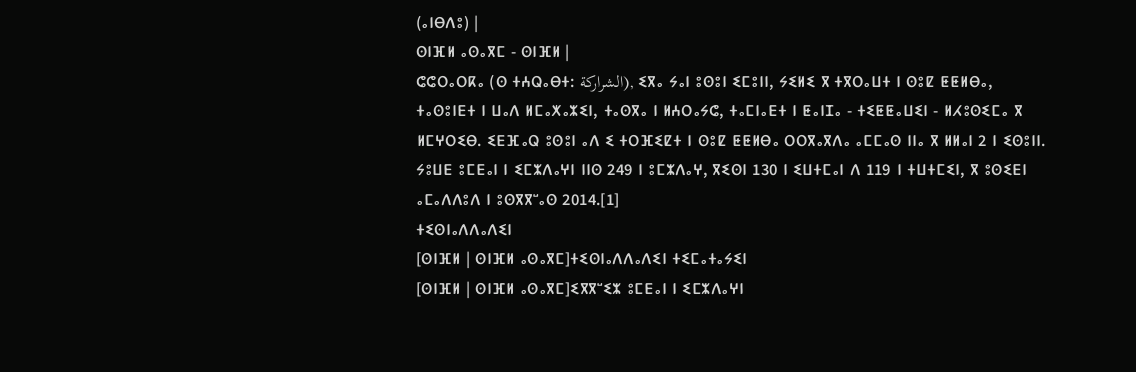(ⴰⵏⴱⴷⵓ) |
ⵙⵏⴼⵍ ⴰⵙⴰⴳⵎ - ⵙⵏⴼⵍ |
ⵛⵛⵔⴰⵔⴽⴰ (ⵙ ⵜⵄⵕⴰⴱⵜ: الشراركة), ⵉⴳⴰ ⵢⴰⵏ ⵓⵙⵓⵏ ⵉⵎⵓⵏⵏ, ⵢⵉⵍⵉ ⴳ ⵜⴳⵔⴰⵡⵜ ⵏ ⵙⵓⵇ ⵟⵟⵍⴱⴰ, ⵜⴰⵙⵓⵏⴹⵜ ⵏ ⵡⴰⴷ ⵍⵎⴰⵅⴰⵣⵉⵏ, ⵜⴰⵙⴳⴰ ⵏ ⵍⵄⵔⴰⵢⵛ, ⵜⴰⵎⵏⴰⴹⵜ ⵏ ⵟⴰⵏⵊⴰ - ⵜⵉⵟⵟⴰⵡⵉⵏ - ⵍⵃⵓⵙⵉⵎⴰ ⴳ ⵍⵎⵖⵔⵉⴱ. ⵉⴹⴼⴰⵕ ⵓⵙⵓⵏ ⴰⴷ ⵉ ⵜⵔⴼⵉⵇⵜ ⵏ ⵙⵓⵇ ⵟⵟⵍⴱⴰ ⵔⵔⴳⴰⴳⴷⴰ ⴰⵎⵎⴰⵙ ⵏⵏⴰ ⴳ ⵍⵍⴰⵏ 2 ⵏ ⵉⵙⵓⵏⵏ. ⵢⵓⵡⴹ ⵓⵎⴹⴰⵏ ⵏ ⵉⵎⵣⴷⴰⵖⵏ ⵏⵏⵙ 249 ⵏ ⵓⵎⵣⴷⴰⵖ, ⴳⵉⵙⵏ 130 ⵏ ⵉⵡⵜⵎⴰⵏ ⴷ 119 ⵏ ⵜⵡⵜⵎⵉⵏ, ⴳ ⵓⵙⵉⴹⵏ ⴰⵎⴰⴷⴷⵓⴷ ⵏ ⵓⵙⴳⴳⵯⴰⵙ 2014.[1]
ⵜⵉⵙⵏⴰⴷⴷⴰⴷⵉⵏ
[ⵙⵏⴼⵍ | ⵙⵏⴼⵍ ⴰⵙⴰⴳⵎ]ⵜⵉⵙⵏⴰⴷⴷⴰⴷⵉⵏ ⵜⵉⵎⴰⵜⴰⵢⵉⵏ
[ⵙⵏⴼⵍ | ⵙⵏⴼⵍ ⴰⵙⴰⴳⵎ]ⵉⴳⴳⵯⵉⵣ ⵓⵎⴹⴰⵏ ⵏ ⵉⵎⵣⴷⴰⵖⵏ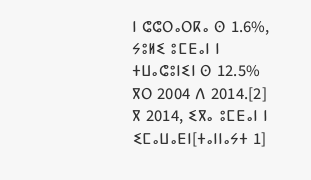ⵏ ⵛⵛⵔⴰⵔⴽⴰ ⵙ 1.6%, ⵢⵓⵍⵉ ⵓⵎⴹⴰⵏ ⵏ ⵜⵡⴰⵛⵓⵏⵉⵏ ⵙ 12.5% ⴳⵔ 2004 ⴷ 2014.[2] ⴳ 2014, ⵉⴳⴰ ⵓⵎⴹⴰⵏ ⵏ ⵉⵎⴰⵡⴰⴹⵏ[ⵜⴰⵏⵏⴰⵢⵜ 1]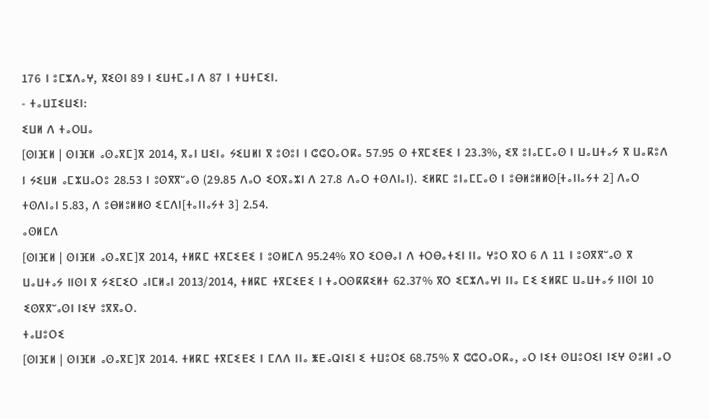176 ⵏ ⵓⵎⵣⴷⴰⵖ, ⴳⵉⵙⵏ 89 ⵏ ⵉⵡⵜⵎⴰⵏ ⴷ 87 ⵏ ⵜⵡⵜⵎⵉⵏ.
- ⵜⴰⵡⵊⵉⵡⵉⵏ:
ⵉⵡⵍ ⴷ ⵜⴰⵔⵡⴰ
[ⵙⵏⴼⵍ | ⵙⵏⴼⵍ ⴰⵙⴰⴳⵎ]ⴳ 2014, ⴳⴰⵏ ⵡⵉⵏⴰ ⵢⵉⵡⵍⵏ ⴳ ⵓⵙⵓⵏ ⵏ ⵛⵛⵔⴰⵔⴽⴰ 57.95 ⵙ ⵜⴳⵎⵉⴹⵉ ⵏ 23.3%, ⵉⴳ ⵓⵏⴰⵎⵎⴰⵙ ⵏ ⵡⴰⵡⵜⴰⵢ ⴳ ⵡⴰⴽⵓⴷ ⵏ ⵢⵉⵡⵍ ⴰⵎⵣⵡⴰⵔⵓ 28.53 ⵏ ⵓⵙⴳⴳⵯⴰⵙ (29.85 ⴷⴰⵔ ⵉⵔⴳⴰⵣⵏ ⴷ 27.8 ⴷⴰⵔ ⵜⵙⴷⵏⴰⵏ). ⵉⵍⴽⵎ ⵓⵏⴰⵎⵎⴰⵙ ⵏ ⵓⴱⵍⵓⵍⵍⵙ[ⵜⴰⵏⵏⴰⵢⵜ 2] ⴷⴰⵔ ⵜⵙⴷⵏⴰⵏ 5.83, ⴷ ⵓⴱⵍⵓⵍⵍⵙ ⵉⵎⴷⵏ[ⵜⴰⵏⵏⴰⵢⵜ 3] 2.54.
ⴰⵙⵍⵎⴷ
[ⵙⵏⴼⵍ | ⵙⵏⴼⵍ ⴰⵙⴰⴳⵎ]ⴳ 2014, ⵜⵍⴽⵎ ⵜⴳⵎⵉⴹⵉ ⵏ ⵓⵙⵍⵎⴷ 95.24% ⴳⵔ ⵉⵔⴱⴰⵏ ⴷ ⵜⵔⴱⴰⵜⵉⵏ ⵏⵏⴰ ⵖⵓⵔ ⴳⵔ 6 ⴷ 11 ⵏ ⵓⵙⴳⴳⵯⴰⵙ ⴳ ⵡⴰⵡⵜⴰⵢ ⵏⵏⵙⵏ ⴳ ⵢⵉⵎⵉⵔ ⴰⵏⵎⵍⴰⵏ 2013/2014, ⵜⵍⴽⵎ ⵜⴳⵎⵉⴹⵉ ⵏ ⵜⴰⵔⵙⴽⴽⵉⵍⵜ 62.37% ⴳⵔ ⵉⵎⵣⴷⴰⵖⵏ ⵏⵏⴰ ⵎⵉ ⵉⵍⴽⵎ ⵡⴰⵡⵜⴰⵢ ⵏⵏⵙⵏ 10 ⵉⵙⴳⴳⵯⴰⵙⵏ ⵏⵉⵖ ⵓⴳⴳⴰⵔ.
ⵜⴰⵡⵓⵔⵉ
[ⵙⵏⴼⵍ | ⵙⵏⴼⵍ ⴰⵙⴰⴳⵎ]ⴳ 2014. ⵜⵍⴽⵎ ⵜⴳⵎⵉⴹⵉ ⵏ ⵎⴷⴷ ⵏⵏⴰ ⵥⴹⴰⵕⵏⵉⵏ ⵉ ⵜⵡⵓⵔⵉ 68.75% ⴳ ⵛⵛⵔⴰⵔⴽⴰ, ⴰⵔ ⵏⵉⵜ ⵙⵡⵓⵔⵉⵏ ⵏⵉⵖ ⵙⵓⵍⵏ ⴰⵔ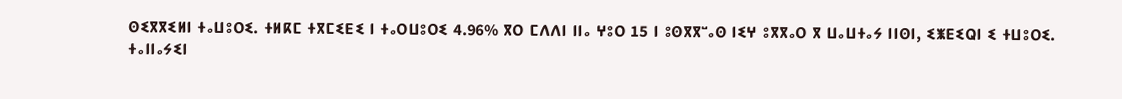ⵙⵉⴳⴳⵉⵍⵏ ⵜⴰⵡⵓⵔⵉ. ⵜⵍⴽⵎ ⵜⴳⵎⵉⴹⵉ ⵏ ⵜⴰⵔⵡⵓⵔⵉ 4.96% ⴳⵔ ⵎⴷⴷⵏ ⵏⵏⴰ ⵖⵓⵔ 15 ⵏ ⵓⵙⴳⴳⵯⴰⵙ ⵏⵉⵖ ⵓⴳⴳⴰⵔ ⴳ ⵡⴰⵡⵜⴰⵢ ⵏⵏⵙⵏ, ⵉⵥⴹⵉⵕⵏ ⵉ ⵜⵡⵓⵔⵉ.
ⵜⴰⵏⵏⴰⵢⵉⵏ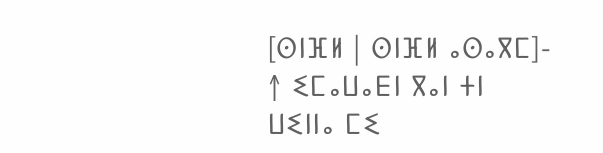[ⵙⵏⴼⵍ | ⵙⵏⴼⵍ ⴰⵙⴰⴳⵎ]- ↑ ⵉⵎⴰⵡⴰⴹⵏ ⴳⴰⵏ ⵜⵏ ⵡⵉⵏⵏⴰ ⵎⵉ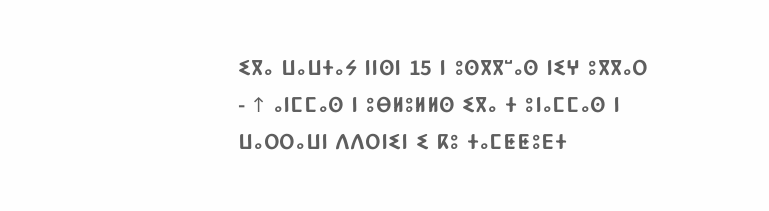ⵉⴳⴰ ⵡⴰⵡⵜⴰⵢ ⵏⵏⵙⵏ 15 ⵏ ⵓⵙⴳⴳⵯⴰⵙ ⵏⵉⵖ ⵓⴳⴳⴰⵔ
- ↑ ⴰⵏⵎⵎⴰⵙ ⵏ ⵓⴱⵍⵓⵍⵍⵙ ⵉⴳⴰ ⵜ ⵓⵏⴰⵎⵎⴰⵙ ⵏ ⵡⴰⵔⵔⴰⵡⵏ ⴷⴷⵔⵏⵉⵏ ⵉ ⴽⵓ ⵜⴰⵎⵟⵟⵓⴹⵜ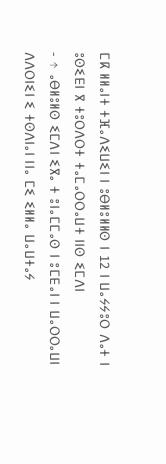ⵎⴽ ⵍⵍⴰⵏⵜ ⵜⴼⴰⴷⵉⵡⵉⵏ ⵏ ⵓⴱⵍⵓⵍⵍⵙ ⵏ 12 ⵏ ⵡⴰⵢⵢⵓⵔ ⴷⴰⵜ ⵏ ⵓⵙⵉⴹⵏ ⴳ ⵜⵓⵔⴷⵔⵜ ⵜⴰⵎⴰⵔⵔⴰⵡⵜ ⵏⵏⵙ ⵉⵎⴷⵏ
- ↑ ⴰⴱⵍⵓⵍⵙ ⵉⵎⴷⵏ ⵉⴳⴰ ⵜ ⵓⵏⴰⵎⵎⴰⵙ ⵏ ⵓⵎⴹⴰⵏ ⵏ ⵡⴰⵔⵔⴰⵡⵏ ⴷⴷⵔⵏⵉⵏ ⵉ ⵜⵙⴷⵏⴰⵏ ⵏⵏⴰ ⵎⵉ ⵉⵍⵍⴰ ⵡⴰⵡⵜⴰⵢ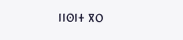ⵏⵏⵙⵏⵜ ⴳⵔ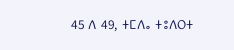45 ⴷ 49, ⵜⵎⴷⴰ ⵜⵓⴷⵔⵜ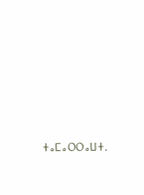ⵜⴰⵎⴰⵔⵔⴰⵡⵜ.